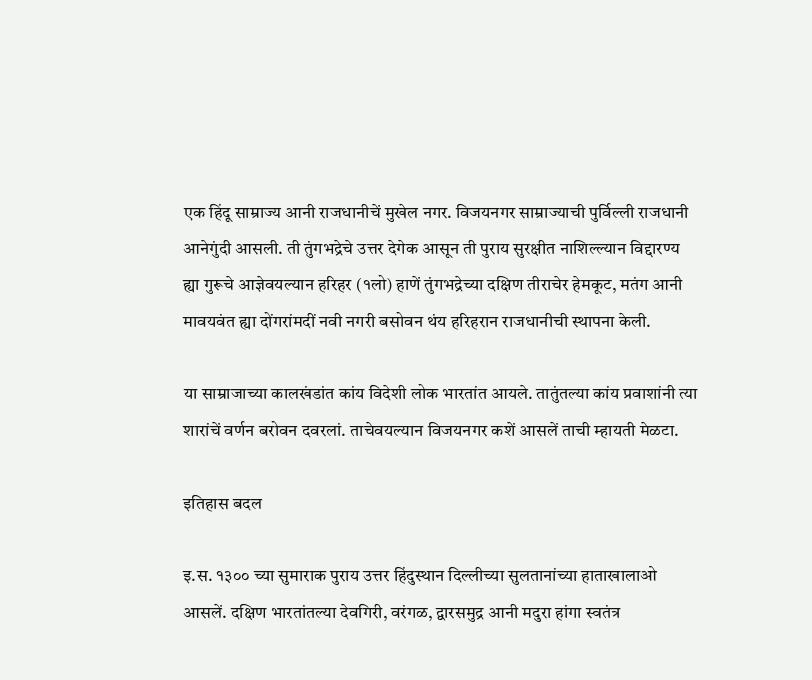एक हिंदू साम्राज्य आनी राजधानीचें मुखेल नगर. विजयनगर साम्राज्याची पुर्विल्ली राजधानी आनेगुंदी आसली. ती तुंगभद्रेचे उत्तर देगेक आसून ती पुराय सुरक्षीत नाशिल्ल्यान विद्दारण्य ह्या गुरूचे आज्ञेवयल्यान हरिहर (१लो) हाणें तुंगभद्रेच्या दक्षिण तीराचेर हेमकूट, मतंग आनी मावयवंत ह्या दोंगरांमदीं नवी नगरी बसोवन थंय हरिहरान राजधानीची स्थापना केली.

या साम्राजाच्या कालखंडांत कांय विदेशी लोक भारतांत आयले. तातुंतल्या कांय प्रवाशांनी त्या शारांचें वर्णन बरोवन दवरलां. ताचेवयल्यान विजयनगर कशें आसलें ताची म्हायती मेळटा.

इतिहास बदल

इ.स. १३०० च्या सुमाराक पुराय उत्तर हिंदुस्थान दिल्लीच्या सुलतानांच्या हाताखालाओ आसलें. दक्षिण भारतांतल्या देवगिरी, वरंगळ, द्वारसमुद्र आनी मदुरा हांगा स्वतंत्र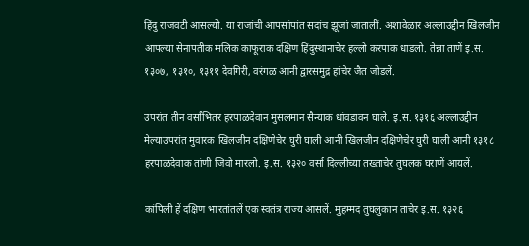हिंदु राजवटी आसल्यो. या राजांची आपसांपांत सदांच झूजां जातालीं. अशावेळार अल्लाउद्दीन खिलजीन आपल्या सेनापतीक मलिक काफूराक दक्षिण हिंदुस्थानाचेर हल्लो करपाक धाडलो. तेन्ना ताणें इ.स. १३०७, १३१०, १३११ देवगिरी, वरंगळ आनी द्वारसमुद्र हांचेर जैत जोडलें.

उपरांत तीन वर्सांभितर हरपाळदेवान मुसलमान सैन्याक धांवडावन घाले. इ.स. १३१६ अल्लाउद्दीन मेल्याउपरांत मुवारक खिलजीन दक्षिणेचेर घुरी घाली आनी खिलजीन दक्षिणेचेर घुरी घाली आनी १३१८ हरपाळदेवाक तांणी जिवो मारलो. इ.स. १३२० वर्सा दिल्लीच्या तख्ताचेर तुघलक घराणें आयलें.

कांपिली हें दक्षिण भारतांतलें एक स्वतंत्र राज्य आसलें. मुहम्मद तुघलुकान ताचेर इ.स. १३२६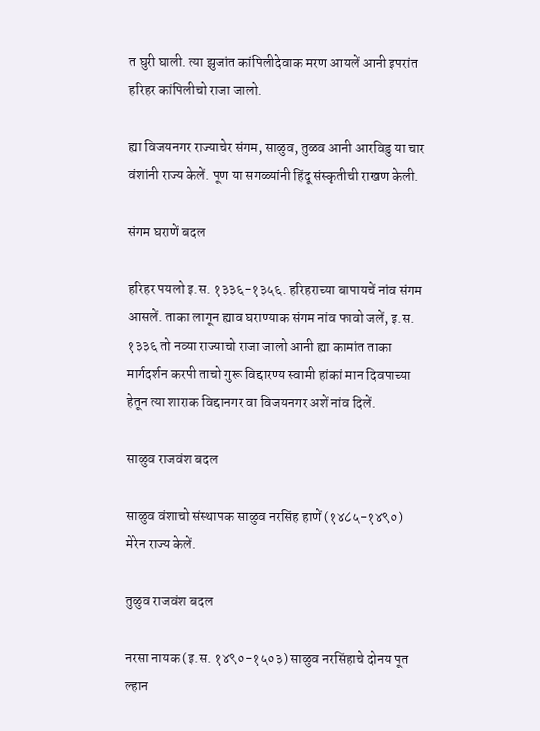त घुरी घाली. त्या झुजांत कांपिलीदेवाक मरण आयलें आनी इपरांत हरिहर कांपिलीचो राजा जालो.

ह्या विजयनगर राज्याचेर संगम, साळुव, तुळव आनी आरविडु या चार वंशांनी राज्य केलें. पूण या सगळ्यांनी हिंदू संस्कृतीची राखण केली.

संगम घराणें बदल

हरिहर पयलो इ.स. १३३६-१३५६. हरिहराच्या बापायचें नांव संगम आसलें. ताका लागून ह्याव घराण्याक संगम नांव फावो जलें, इ.स. १३३६ तो नव्या राज्याचो राजा जालो आनी ह्या कामांत ताका मार्गदर्शन करपी ताचो गुरू विद्दारण्य स्वामी हांकां मान दिवपाच्या हेतून त्या शाराक विद्दानगर वा विजयनगर अशें नांव दिलें.

साळुव राजवंश बदल

साळुव वंशाचो संस्थापक साळुव नरसिंह हाणें (१४८५-१४९०) मेरेन राज्य केलें.

तुळुव राजवंश बदल

नरसा नायक (इ.स. १४९०-१५०३) साळुव नरसिंहाचे दोनय पूत ल्हान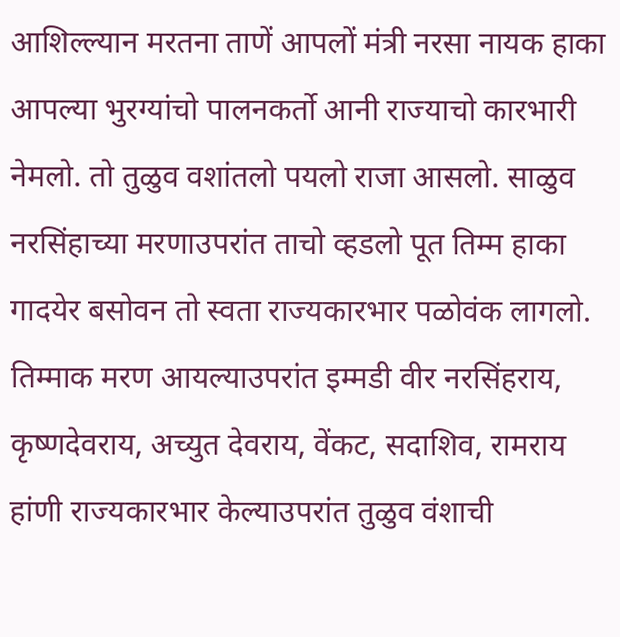आशिल्ल्यान मरतना ताणें आपलों मंत्री नरसा नायक हाका आपल्या भुरग्यांचो पालनकर्तो आनी राज्याचो कारभारी नेमलो. तो तुळुव वशांतलो पयलो राजा आसलो. साळुव नरसिंहाच्या मरणाउपरांत ताचो व्हडलो पूत तिम्म हाका गादयेर बसोवन तो स्वता राज्यकारभार पळोवंक लागलो. तिम्माक मरण आयल्याउपरांत इम्मडी वीर नरसिंहराय, कृष्णदेवराय, अच्युत देवराय, वेंकट, सदाशिव, रामराय हांणी राज्यकारभार केल्याउपरांत तुळुव वंशाची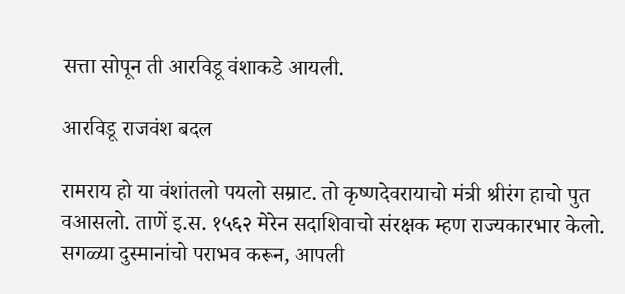सत्ता सोपून ती आरविडू वंशाकडे आयली.

आरविडू राजवंश बदल

रामराय हो या वंशांतलो पयलो सम्राट. तो कृष्णदेवरायाचो मंत्री श्रीरंग हाचो पुत वआसलो. ताणें इ.स. १५६२ मेरेन सदाशिवाचो संरक्षक म्हण राज्यकारभार केलो. सगळ्या दुस्मानांचो पराभव करून, आपली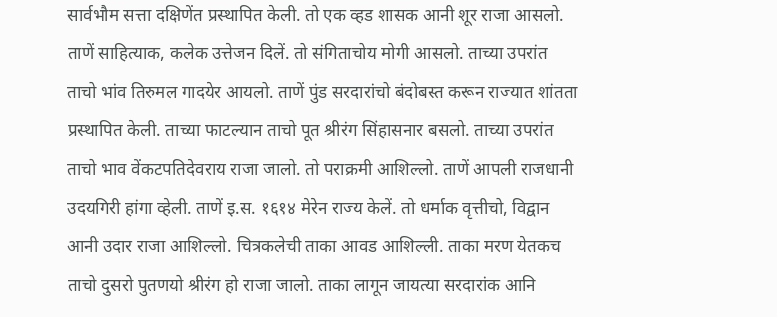सार्वभौम सत्ता दक्षिणेंत प्रस्थापित केली. तो एक व्हड शासक आनी शूर राजा आसलो. ताणें साहित्याक, कलेक उत्तेजन दिलें. तो संगिताचोय मोगी आसलो. ताच्या उपरांत ताचो भांव तिरुमल गादयेर आयलो. ताणें पुंड सरदारांचो बंदोबस्त करून राज्यात शांतता प्रस्थापित केली. ताच्या फाटल्यान ताचो पूत श्रीरंग सिंहासनार बसलो. ताच्या उपरांत ताचो भाव वेंकटपतिदेवराय राजा जालो. तो पराक्रमी आशिल्लो. ताणें आपली राजधानी उदयगिरी हांगा व्हेली. ताणें इ.स. १६१४ मेरेन राज्य केलें. तो धर्माक वृत्तीचो, विद्वान आनी उदार राजा आशिल्लो. चित्रकलेची ताका आवड आशिल्ली. ताका मरण येतकच ताचो दुसरो पुतणयो श्रीरंग हो राजा जालो. ताका लागून जायत्या सरदारांक आनि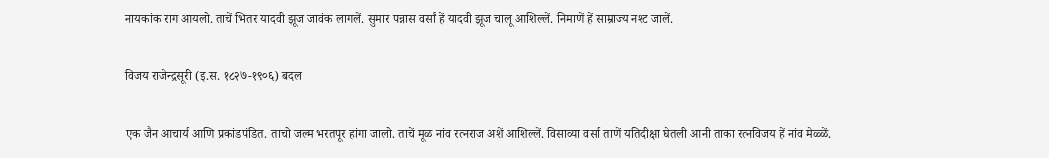नायकांक राग आयलो. ताचें भितर यादवी झूज जावंक लागलें. सुमार पन्नास वर्सां हें यादवी झूज चालू आशिल्लें. निमाणें हें साम्राज्य नश्ट जालें.

विजय राजेन्द्रसूरी (इ.स. १८२७-१९०६) बदल

एक जैन आचार्य आणि प्रकांडपंडित. ताचो जल्म भरतपूर हांगा जालो. ताचें मूळ नांव रत्नराज अशें आशिल्लें. विसाव्या वर्सा ताणें यतिदीक्षा घेतली आनी ताका रत्नविजय हें नांव मेळ्ळें.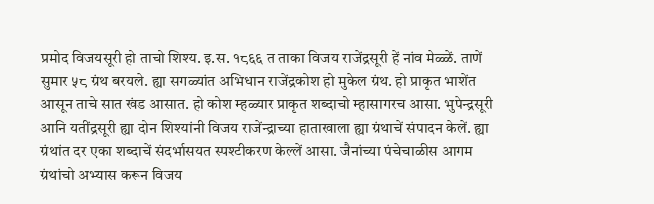प्रमोद विजयसूरी हो ताचो शिश्य. इ.स. १८६६ त ताका विजय राजेंद्रसूरी हें नांव मेळ्ळें. ताणें सुमार ५८ ग्रंथ बरयले. ह्या सगळ्यांत अभिधान राजेंद्रकोश हो मुकेल ग्रंथ. हो प्राकृत भाशेंत आसून ताचे सात खंड आसात. हो कोश म्हळ्यार प्राकृत शब्दाचो म्हासागरच आसा. भुपेन्द्रसूरी आनि यतींद्रसूरी ह्या दोन शिश्यांनी विजय राजेंन्द्राच्या हाताखाला ह्या ग्रंथाचें संपादन केलें. ह्या ग्रंथांत दर एका शब्दाचें संदर्भासयत स्पश्टीकरण केल्लें आसा. जैनांच्या पंचेचाळीस आगम ग्रंथांचो अभ्यास करून विजय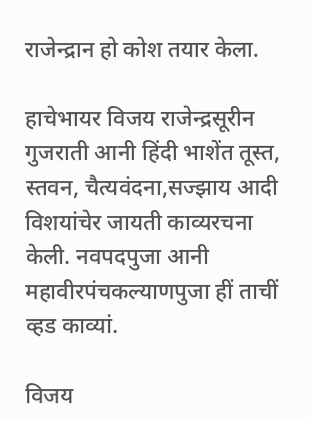राजेन्द्रान हो कोश तयार केला.

हाचेभायर विजय राजेन्द्रसूरीन गुजराती आनी हिंदी भाशेंत तूस्त, स्तवन, चैत्यवंदना,सज्झाय आदी विशयांचेर जायती काव्यरचना केली. नवपदपुजा आनी महावीरपंचकल्याणपुजा हीं ताचीं व्हड काव्यां.

विजय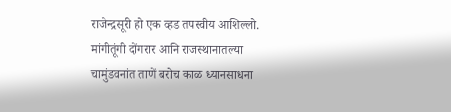राजेन्द्रसूरी हो एक व्हड तपस्वीय आशिल्लो. मांगीतूंगी दोंगरार आनि राजस्थानातल्या चामुंडवनांत ताणें बरोच काळ ध्यानसाधना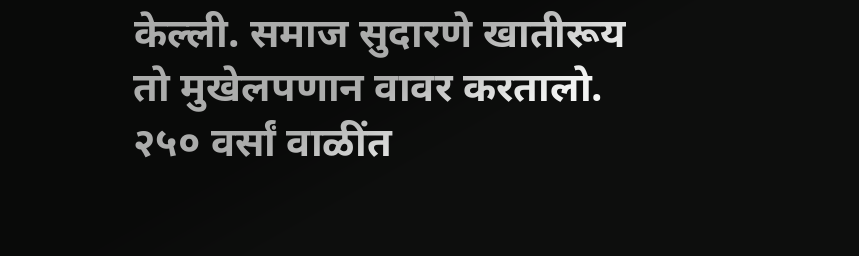केल्ली. समाज सुदारणे खातीरूय तो मुखेलपणान वावर करतालो. २५० वर्सां वाळींत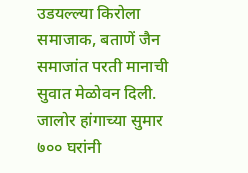उडयल्ल्या किरोला समाजाक, बताणें जैन समाजांत परती मानाची सुवात मेळोवन दिली. जालोर हांगाच्या सुमार ७०० घरांनी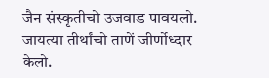जैन संस्कृतीचो उजवाड पावयलो. जायत्या तीर्थांचो ताणें जीर्णोध्दार केलो.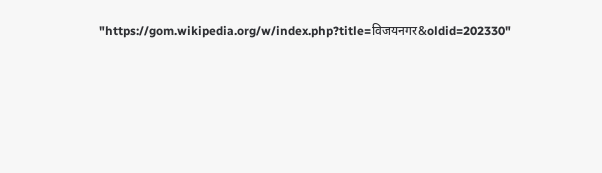"https://gom.wikipedia.org/w/index.php?title=विजयनगर&oldid=202330"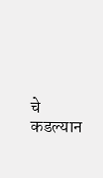चे कडल्यान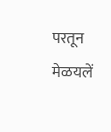परतून मेळयलें